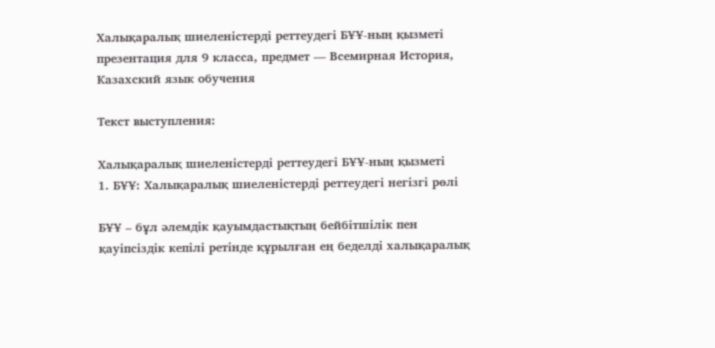Халықаралық шиеленістерді реттеудегі БҰҰ-ның қызметі презентация для 9 класса, предмет — Всемирная История, Казахский язык обучения

Текст выступления:

Халықаралық шиеленістерді реттеудегі БҰҰ-ның қызметі
1. БҰҰ: Халықаралық шиеленістерді реттеудегі негізгі рөлі

БҰҰ – бұл әлемдік қауымдастықтың бейбітшілік пен қауіпсіздік кепілі ретінде құрылған ең беделді халықаралық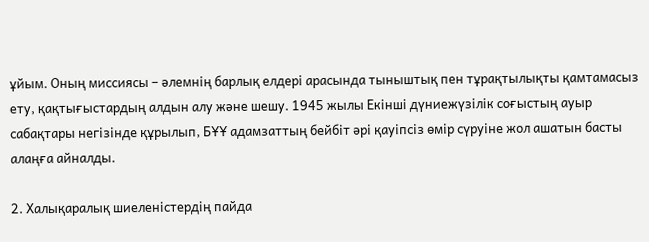ұйым. Оның миссиясы – әлемнің барлық елдері арасында тыныштық пен тұрақтылықты қамтамасыз ету, қақтығыстардың алдын алу және шешу. 1945 жылы Екінші дүниежүзілік соғыстың ауыр сабақтары негізінде құрылып, БҰҰ адамзаттың бейбіт әрі қауіпсіз өмір сүруіне жол ашатын басты алаңға айналды.

2. Халықаралық шиеленістердің пайда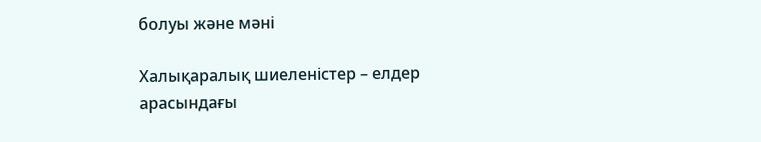болуы және мәні

Халықаралық шиеленістер – елдер арасындағы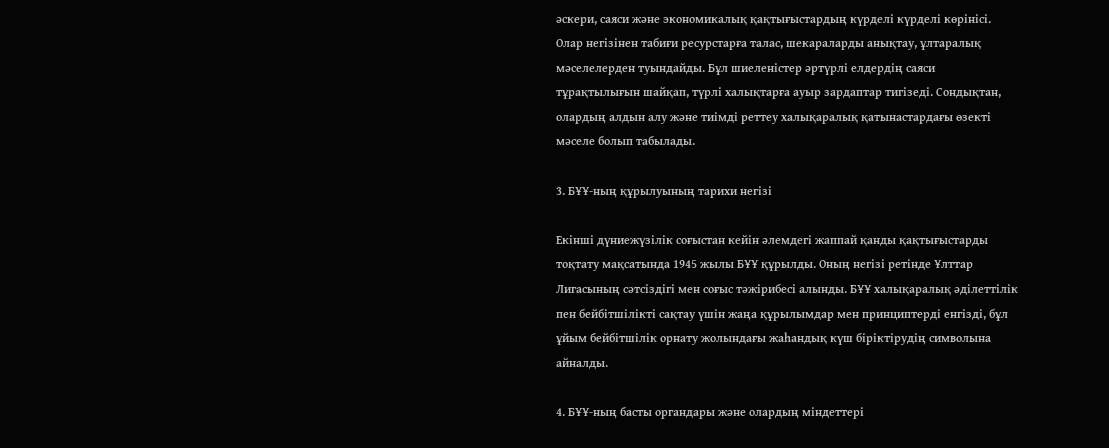әскери, саяси және экономикалық қақтығыстардың күрделі күрделі көрінісі. Олар негізінен табиғи ресурстарға талас, шекараларды анықтау, ұлтаралық мәселелерден туындайды. Бұл шиеленістер әртүрлі елдердің саяси тұрақтылығын шайқап, түрлі халықтарға ауыр зардаптар тигізеді. Сондықтан, олардың алдын алу және тиімді реттеу халықаралық қатынастардағы өзекті мәселе болып табылады.

3. БҰҰ-ның құрылуының тарихи негізі

Екінші дүниежүзілік соғыстан кейін әлемдегі жаппай қанды қақтығыстарды тоқтату мақсатында 1945 жылы БҰҰ құрылды. Оның негізі ретінде Ұлттар Лигасының сәтсіздігі мен соғыс тәжірибесі алынды. БҰҰ халықаралық әділеттілік пен бейбітшілікті сақтау үшін жаңа құрылымдар мен принциптерді енгізді, бұл ұйым бейбітшілік орнату жолындағы жаһандық күш біріктірудің символына айналды.

4. БҰҰ-ның басты органдары және олардың міндеттері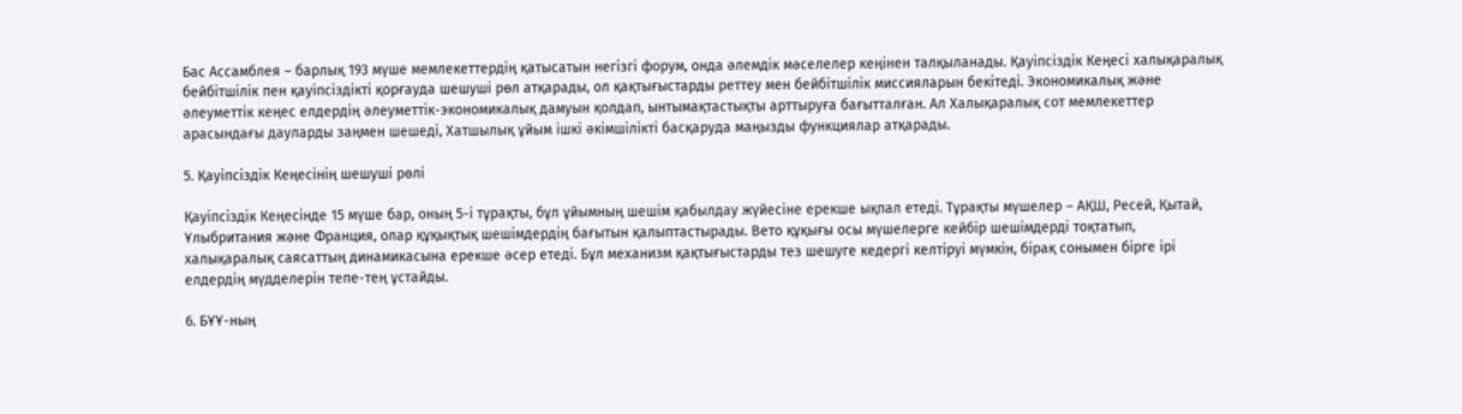Бас Ассамблея – барлық 193 мүше мемлекеттердің қатысатын негізгі форум, онда әлемдік мәселелер кеңінен талқыланады. Қауіпсіздік Кеңесі халықаралық бейбітшілік пен қауіпсіздікті қорғауда шешуші рөл атқарады, ол қақтығыстарды реттеу мен бейбітшілік миссияларын бекітеді. Экономикалық және әлеуметтік кеңес елдердің әлеуметтік-экономикалық дамуын қолдап, ынтымақтастықты арттыруға бағытталған. Ал Халықаралық сот мемлекеттер арасындағы дауларды заңмен шешеді, Хатшылық ұйым ішкі әкімшілікті басқаруда маңызды функциялар атқарады.

5. Қауіпсіздік Кеңесінің шешуші рөлі

Қауіпсіздік Кеңесінде 15 мүше бар, оның 5-і тұрақты, бұл ұйымның шешім қабылдау жүйесіне ерекше ықпал етеді. Тұрақты мүшелер – АҚШ, Ресей, Қытай, Ұлыбритания және Франция, олар құқықтық шешімдердің бағытын қалыптастырады. Вето құқығы осы мүшелерге кейбір шешімдерді тоқтатып, халықаралық саясаттың динамикасына ерекше әсер етеді. Бұл механизм қақтығыстарды тез шешуге кедергі келтіруі мүмкін, бірақ сонымен бірге ірі елдердің мүдделерін тепе-тең ұстайды.

6. БҰҰ-ның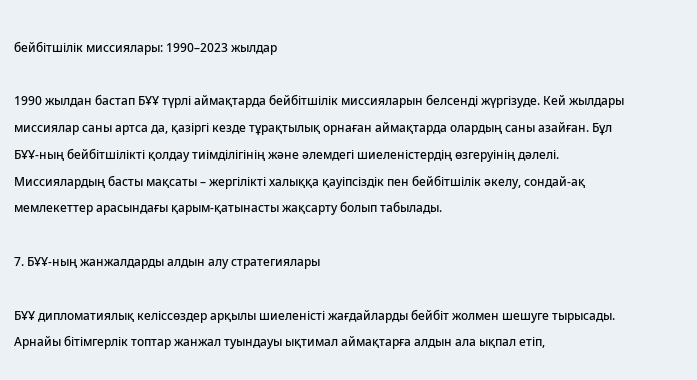бейбітшілік миссиялары: 1990–2023 жылдар

1990 жылдан бастап БҰҰ түрлі аймақтарда бейбітшілік миссияларын белсенді жүргізуде. Кей жылдары миссиялар саны артса да, қазіргі кезде тұрақтылық орнаған аймақтарда олардың саны азайған. Бұл БҰҰ-ның бейбітшілікті қолдау тиімділігінің және әлемдегі шиеленістердің өзгеруінің дәлелі. Миссиялардың басты мақсаты – жергілікті халыққа қауіпсіздік пен бейбітшілік әкелу, сондай-ақ мемлекеттер арасындағы қарым-қатынасты жақсарту болып табылады.

7. БҰҰ-ның жанжалдарды алдын алу стратегиялары

БҰҰ дипломатиялық келіссөздер арқылы шиеленісті жағдайларды бейбіт жолмен шешуге тырысады. Арнайы бітімгерлік топтар жанжал туындауы ықтимал аймақтарға алдын ала ықпал етіп,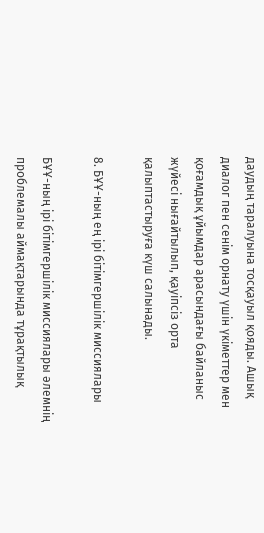даудың таралуына тосқауыл қояды. Ашық диалог пен сенім орнату үшін үкіметтер мен қоғамдық ұйымдар арасындағы байланыс жүйесі нығайтылып, қауіпсіз орта қалыптастыруға күш салынады.

8. БҰҰ-ның ең ірі бітімгершілік миссиялары

БҰҰ-ның ірі бітімгершілік миссиялары әлемнің проблемалы аймақтарында тұрақтылық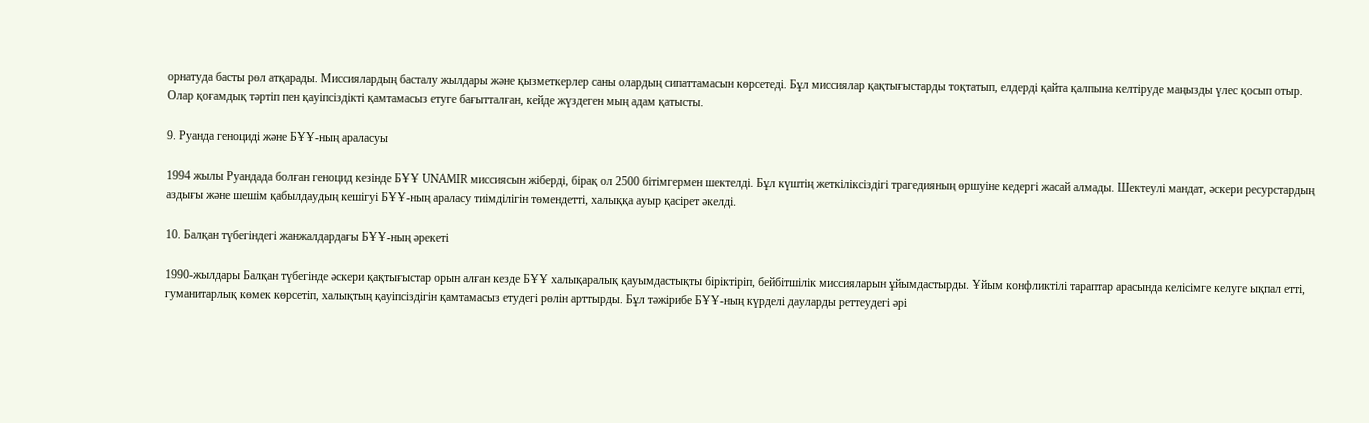орнатуда басты рөл атқарады. Миссиялардың басталу жылдары және қызметкерлер саны олардың сипаттамасын көрсетеді. Бұл миссиялар қақтығыстарды тоқтатып, елдерді қайта қалпына келтіруде маңызды үлес қосып отыр. Олар қоғамдық тәртіп пен қауіпсіздікті қамтамасыз етуге бағытталған, кейде жүздеген мың адам қатысты.

9. Руанда геноциді және БҰҰ-ның араласуы

1994 жылы Руандада болған геноцид кезінде БҰҰ UNAMIR миссиясын жіберді, бірақ ол 2500 бітімгермен шектелді. Бұл күштің жеткіліксіздігі трагедияның өршуіне кедергі жасай алмады. Шектеулі мандат, әскери ресурстардың аздығы және шешім қабылдаудың кешігуі БҰҰ-ның араласу тиімділігін төмендетті, халыққа ауыр қасірет әкелді.

10. Балқан түбегіндегі жанжалдардағы БҰҰ-ның әрекеті

1990-жылдары Балқан түбегінде әскери қақтығыстар орын алған кезде БҰҰ халықаралық қауымдастықты біріктіріп, бейбітшілік миссияларын ұйымдастырды. Ұйым конфликтілі тараптар арасында келісімге келуге ықпал етті, гуманитарлық көмек көрсетіп, халықтың қауіпсіздігін қамтамасыз етудегі рөлін арттырды. Бұл тәжірибе БҰҰ-ның күрделі дауларды реттеудегі әрі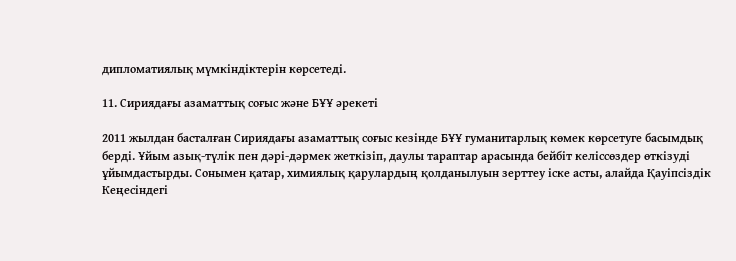дипломатиялық мүмкіндіктерін көрсетеді.

11. Сириядағы азаматтық соғыс және БҰҰ әрекеті

2011 жылдан басталған Сириядағы азаматтық соғыс кезінде БҰҰ гуманитарлық көмек көрсетуге басымдық берді. Ұйым азық-түлік пен дәрі-дәрмек жеткізіп, даулы тараптар арасында бейбіт келіссөздер өткізуді ұйымдастырды. Сонымен қатар, химиялық қарулардың қолданылуын зерттеу іске асты, алайда Қауіпсіздік Кеңесіндегі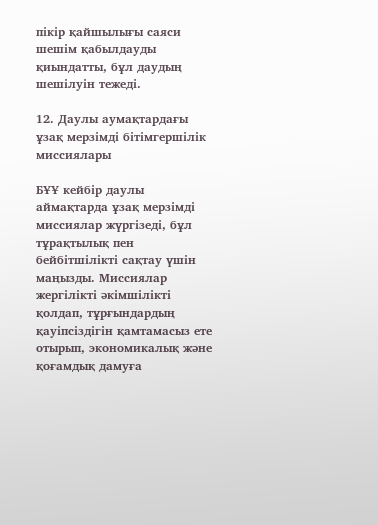пікір қайшылығы саяси шешім қабылдауды қиындатты, бұл даудың шешілуін тежеді.

12. Даулы аумақтардағы ұзақ мерзімді бітімгершілік миссиялары

БҰҰ кейбір даулы аймақтарда ұзақ мерзімді миссиялар жүргізеді, бұл тұрақтылық пен бейбітшілікті сақтау үшін маңызды. Миссиялар жергілікті әкімшілікті қолдап, тұрғындардың қауіпсіздігін қамтамасыз ете отырып, экономикалық және қоғамдық дамуға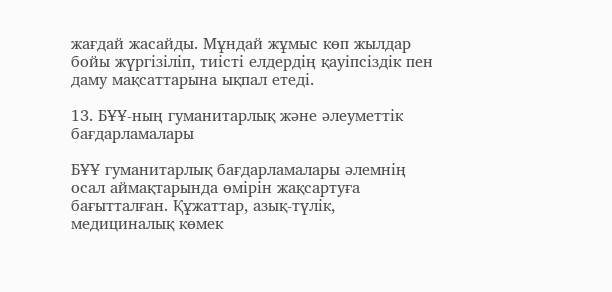жағдай жасайды. Мұндай жұмыс көп жылдар бойы жүргізіліп, тиісті елдердің қауіпсіздік пен даму мақсаттарына ықпал етеді.

13. БҰҰ-ның гуманитарлық және әлеуметтік бағдарламалары

БҰҰ гуманитарлық бағдарламалары әлемнің осал аймақтарында өмірін жақсартуға бағытталған. Құжаттар, азық-түлік, медициналық көмек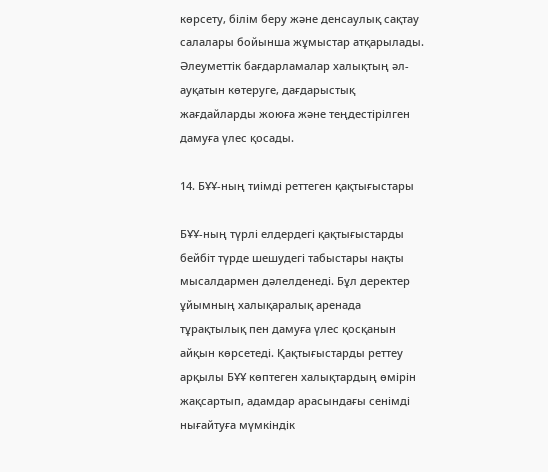көрсету, білім беру және денсаулық сақтау салалары бойынша жұмыстар атқарылады. Әлеуметтік бағдарламалар халықтың әл-ауқатын көтеруге, дағдарыстық жағдайларды жоюға және теңдестірілген дамуға үлес қосады.

14. БҰҰ-ның тиімді реттеген қақтығыстары

БҰҰ-ның түрлі елдердегі қақтығыстарды бейбіт түрде шешудегі табыстары нақты мысалдармен дәлелденеді. Бұл деректер ұйымның халықаралық аренада тұрақтылық пен дамуға үлес қосқанын айқын көрсетеді. Қақтығыстарды реттеу арқылы БҰҰ көптеген халықтардың өмірін жақсартып, адамдар арасындағы сенімді нығайтуға мүмкіндік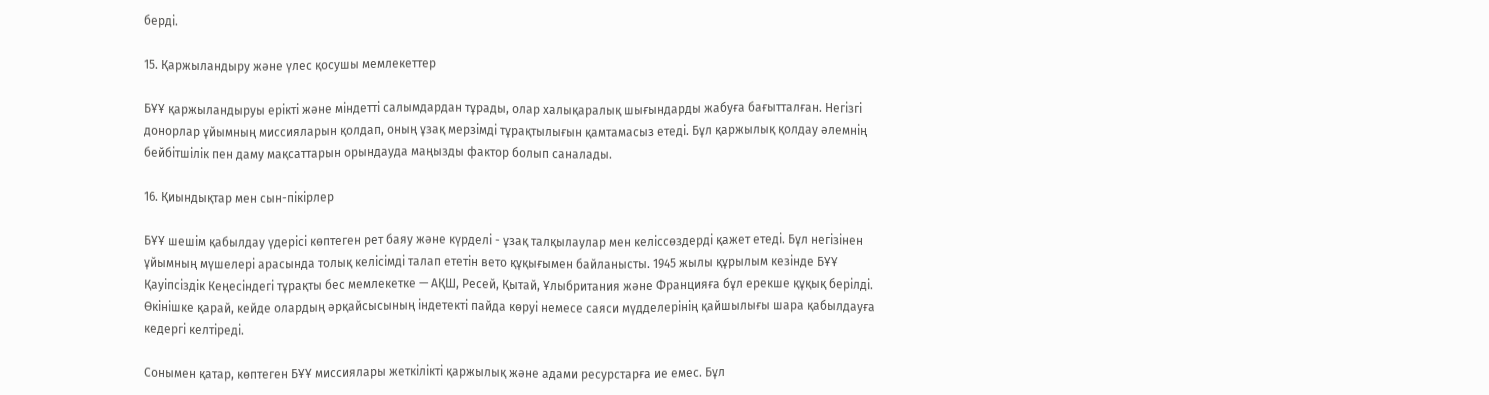берді.

15. Қаржыландыру және үлес қосушы мемлекеттер

БҰҰ қаржыландыруы ерікті және міндетті салымдардан тұрады, олар халықаралық шығындарды жабуға бағытталған. Негізгі донорлар ұйымның миссияларын қолдап, оның ұзақ мерзімді тұрақтылығын қамтамасыз етеді. Бұл қаржылық қолдау әлемнің бейбітшілік пен даму мақсаттарын орындауда маңызды фактор болып саналады.

16. Қиындықтар мен сын-пікірлер

БҰҰ шешім қабылдау үдерісі көптеген рет баяу және күрделі - ұзақ талқылаулар мен келіссөздерді қажет етеді. Бұл негізінен ұйымның мүшелері арасында толық келісімді талап ететін вето құқығымен байланысты. 1945 жылы құрылым кезінде БҰҰ Қауіпсіздік Кеңесіндегі тұрақты бес мемлекетке — АҚШ, Ресей, Қытай, Ұлыбритания және Францияға бұл ерекше құқық берілді. Өкінішке қарай, кейде олардың әрқайсысының індетекті пайда көруі немесе саяси мүдделерінің қайшылығы шара қабылдауға кедергі келтіреді.

Сонымен қатар, көптеген БҰҰ миссиялары жеткілікті қаржылық және адами ресурстарға ие емес. Бұл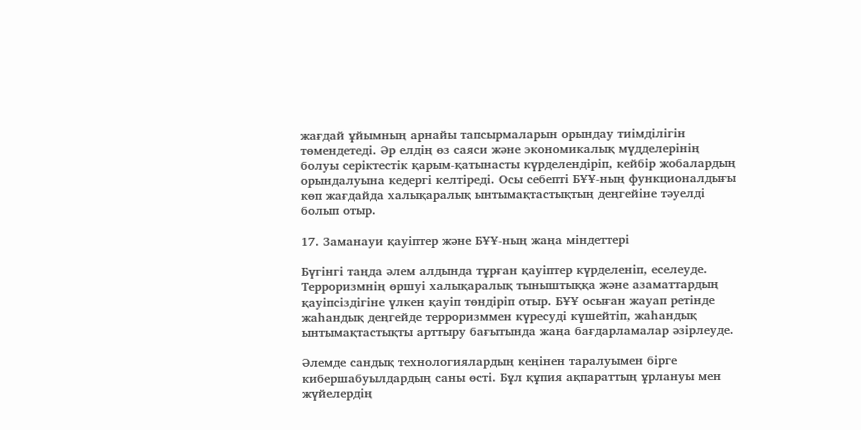жағдай ұйымның арнайы тапсырмаларын орындау тиімділігін төмендетеді. Әр елдің өз саяси және экономикалық мүдделерінің болуы серіктестік қарым-қатынасты күрделендіріп, кейбір жобалардың орындалуына кедергі келтіреді. Осы себепті БҰҰ-ның функционалдығы көп жағдайда халықаралық ынтымақтастықтың деңгейіне тәуелді болып отыр.

17. Заманауи қауіптер және БҰҰ-ның жаңа міндеттері

Бүгінгі таңда әлем алдында тұрған қауіптер күрделеніп, еселеуде. Терроризмнің өршуі халықаралық тыныштыққа және азаматтардың қауіпсіздігіне үлкен қауіп төндіріп отыр. БҰҰ осыған жауап ретінде жаһандық деңгейде терроризммен күресуді күшейтіп, жаһандық ынтымақтастықты арттыру бағытында жаңа бағдарламалар әзірлеуде.

Әлемде сандық технологиялардың кеңінен таралуымен бірге кибершабуылдардың саны өсті. Бұл құпия ақпараттың ұрлануы мен жүйелердің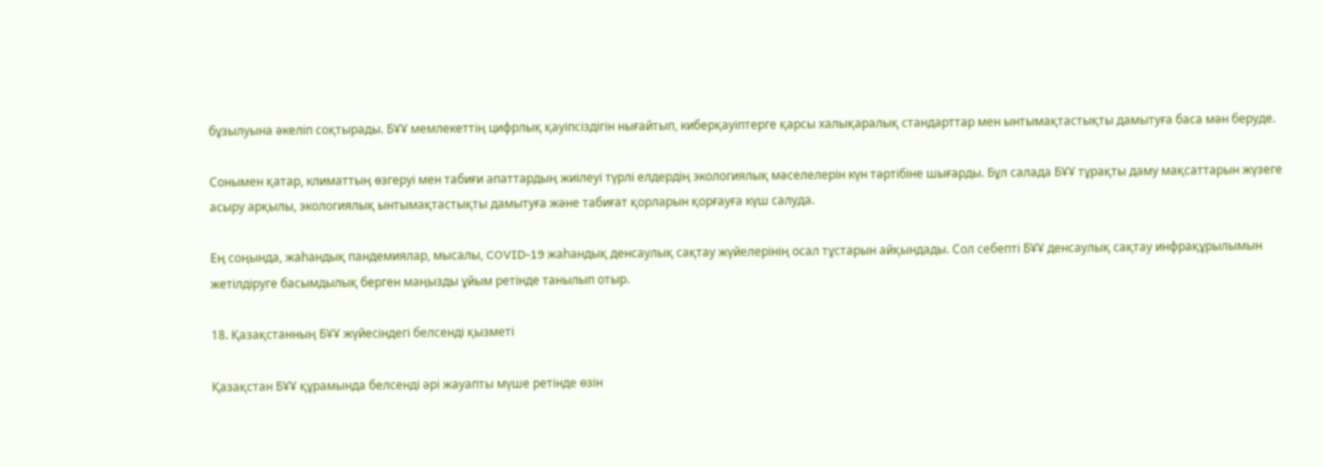бұзылуына әкеліп соқтырады. БҰҰ мемлекеттің цифрлық қауіпсіздігін нығайтып, киберқауіптерге қарсы халықаралық стандарттар мен ынтымақтастықты дамытуға баса мән беруде.

Сонымен қатар, климаттың өзгеруі мен табиғи апаттардың жиілеуі түрлі елдердің экологиялық мәселелерін күн тәртібіне шығарды. Бұл салада БҰҰ тұрақты даму мақсаттарын жүзеге асыру арқылы, экологиялық ынтымақтастықты дамытуға және табиғат қорларын қорғауға күш салуда.

Ең соңында, жаһандық пандемиялар, мысалы, COVID-19 жаһандық денсаулық сақтау жүйелерінің осал тұстарын айқындады. Сол себепті БҰҰ денсаулық сақтау инфрақұрылымын жетілдіруге басымдылық берген маңызды ұйым ретінде танылып отыр.

18. Қазақстанның БҰҰ жүйесіндегі белсенді қызметі

Қазақстан БҰҰ құрамында белсенді әрі жауапты мүше ретінде өзін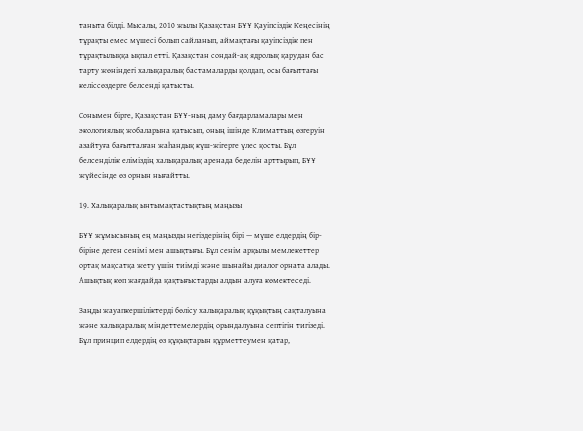таныта білді. Мысалы, 2010 жылы Қазақстан БҰҰ Қауіпсіздік Кеңесінің тұрақты емес мүшесі болып сайланып, аймақтағы қауіпсіздік пен тұрақтылыққа ықпал етті. Қазақстан сондай-ақ ядролық қарудан бас тарту жөніндегі халықаралық бастамаларды қолдап, осы бағыттағы келіссөздерге белсенді қатысты.

Сонымен бірге, Қазақстан БҰҰ-ның даму бағдарламалары мен экологиялық жобаларына қатысып, оның ішінде Климаттың өзгеруін азайтуға бағытталған жаһандық күш-жігерге үлес қосты. Бұл белсенділік еліміздің халықаралық аренада беделін арттырып, БҰҰ жүйесінде өз орнын нығайтты.

19. Халықаралық ынтымақтастықтың маңызы

БҰҰ жұмысының ең маңызды негіздерінің бірі — мүше елдердің бір-біріне деген сенімі мен ашықтығы. Бұл сенім арқылы мемлекеттер ортақ мақсатқа жету үшін тиімді және шынайы диалог орната алады. Ашықтық көп жағдайда қақтығыстарды алдын алуға көмектеседі.

Заңды жауапкершіліктерді бөлісу халықаралық құқықтың сақталуына және халықаралық міндеттемелердің орындалуына септігін тигізеді. Бұл принцип елдердің өз құқықтарын құрметтеумен қатар,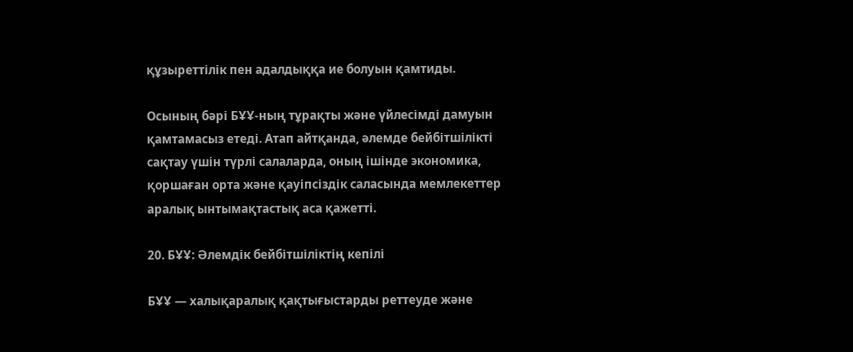құзыреттілік пен адалдыққа ие болуын қамтиды.

Осының бәрі БҰҰ-ның тұрақты және үйлесімді дамуын қамтамасыз етеді. Атап айтқанда, әлемде бейбітшілікті сақтау үшін түрлі салаларда, оның ішінде экономика, қоршаған орта және қауіпсіздік саласында мемлекеттер аралық ынтымақтастық аса қажетті.

20. БҰҰ: Әлемдік бейбітшіліктің кепілі

БҰҰ — халықаралық қақтығыстарды реттеуде және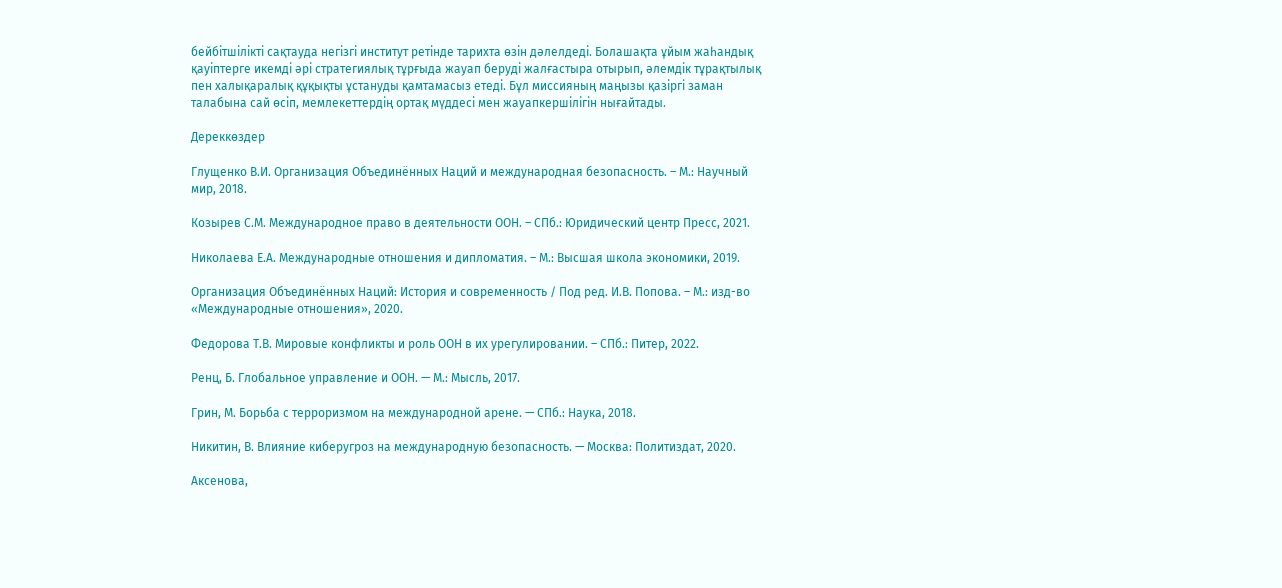бейбітшілікті сақтауда негізгі институт ретінде тарихта өзін дәлелдеді. Болашақта ұйым жаһандық қауіптерге икемді әрі стратегиялық тұрғыда жауап беруді жалғастыра отырып, әлемдік тұрақтылық пен халықаралық құқықты ұстануды қамтамасыз етеді. Бұл миссияның маңызы қазіргі заман талабына сай өсіп, мемлекеттердің ортақ мүддесі мен жауапкершілігін нығайтады.

Дереккөздер

Глущенко В.И. Организация Объединённых Наций и международная безопасность. – М.: Научный мир, 2018.

Козырев С.М. Международное право в деятельности ООН. – СПб.: Юридический центр Пресс, 2021.

Николаева Е.А. Международные отношения и дипломатия. – М.: Высшая школа экономики, 2019.

Организация Объединённых Наций: История и современность / Под ред. И.В. Попова. – М.: изд-во «Международные отношения», 2020.

Федорова Т.В. Мировые конфликты и роль ООН в их урегулировании. – СПб.: Питер, 2022.

Ренц, Б. Глобальное управление и ООН. — М.: Мысль, 2017.

Грин, М. Борьба с терроризмом на международной арене. — СПб.: Наука, 2018.

Никитин, В. Влияние киберугроз на международную безопасность. — Москва: Политиздат, 2020.

Аксенова,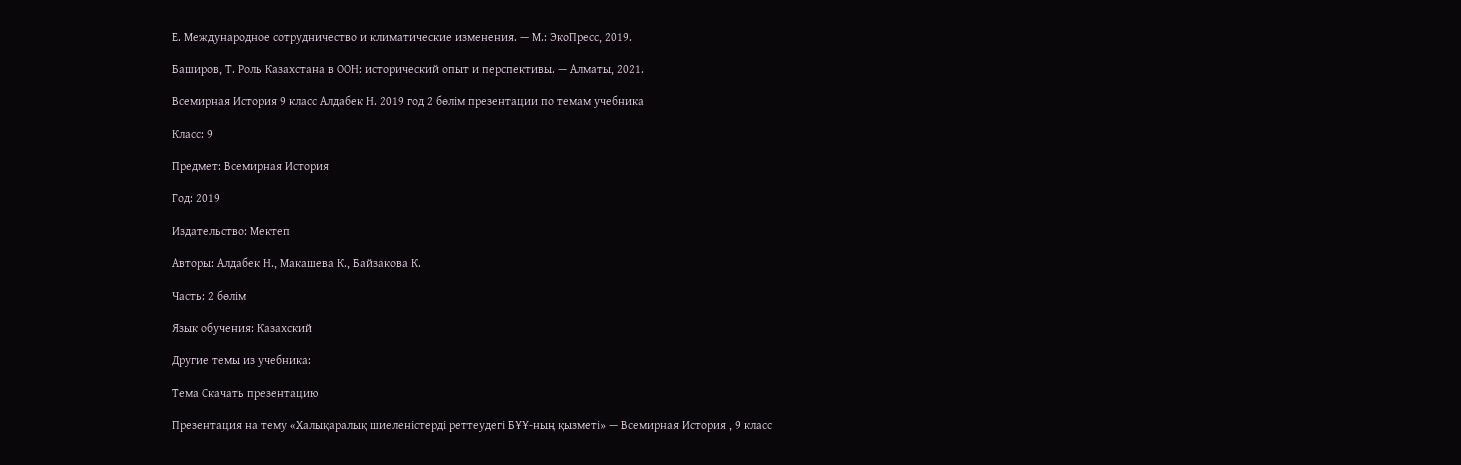Е. Международное сотрудничество и климатические изменения. — М.: ЭкоПресс, 2019.

Баширов, Т. Роль Казахстана в ООН: исторический опыт и перспективы. — Алматы, 2021.

Всемирная История 9 класс Алдабек Н. 2019 год 2 бөлім презентации по темам учебника

Класс: 9

Предмет: Всемирная История

Год: 2019

Издательство: Мектеп

Авторы: Алдабек Н., Макашева К., Байзакова К.

Часть: 2 бөлім

Язык обучения: Казахский

Другие темы из учебника:

Тема Скачать презентацию

Презентация на тему «Халықаралық шиеленістерді реттеудегі БҰҰ-ның қызметі» — Всемирная История , 9 класс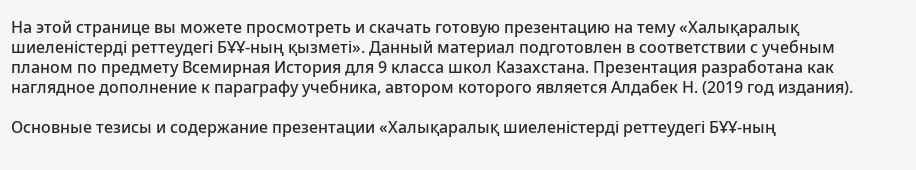На этой странице вы можете просмотреть и скачать готовую презентацию на тему «Халықаралық шиеленістерді реттеудегі БҰҰ-ның қызметі». Данный материал подготовлен в соответствии с учебным планом по предмету Всемирная История для 9 класса школ Казахстана. Презентация разработана как наглядное дополнение к параграфу учебника, автором которого является Алдабек Н. (2019 год издания).

Основные тезисы и содержание презентации «Халықаралық шиеленістерді реттеудегі БҰҰ-ның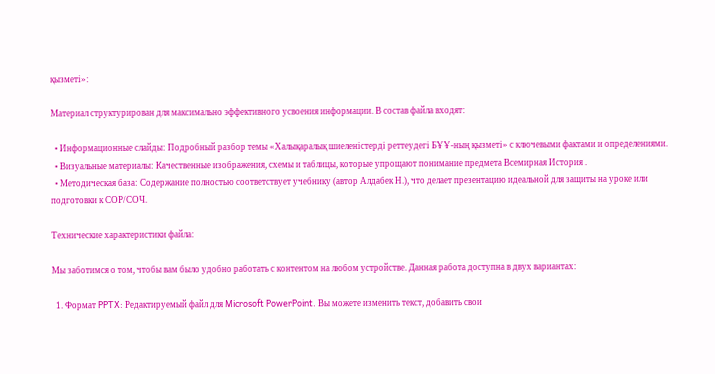қызметі»:

Материал структурирован для максимально эффективного усвоения информации. В состав файла входят:

  • Информационные слайды: Подробный разбор темы «Халықаралық шиеленістерді реттеудегі БҰҰ-ның қызметі» с ключевыми фактами и определениями.
  • Визуальные материалы: Качественные изображения, схемы и таблицы, которые упрощают понимание предмета Всемирная История .
  • Методическая база: Содержание полностью соответствует учебнику (автор Алдабек Н.), что делает презентацию идеальной для защиты на уроке или подготовки к СОР/СОЧ.

Технические характеристики файла:

Мы заботимся о том, чтобы вам было удобно работать с контентом на любом устройстве. Данная работа доступна в двух вариантах:

  1. Формат PPTX: Редактируемый файл для Microsoft PowerPoint. Вы можете изменить текст, добавить свои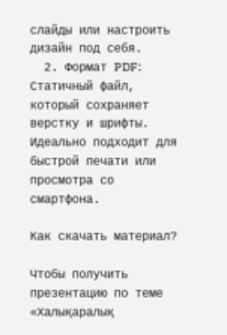слайды или настроить дизайн под себя.
  2. Формат PDF: Статичный файл, который сохраняет верстку и шрифты. Идеально подходит для быстрой печати или просмотра со смартфона.

Как скачать материал?

Чтобы получить презентацию по теме «Халықаралық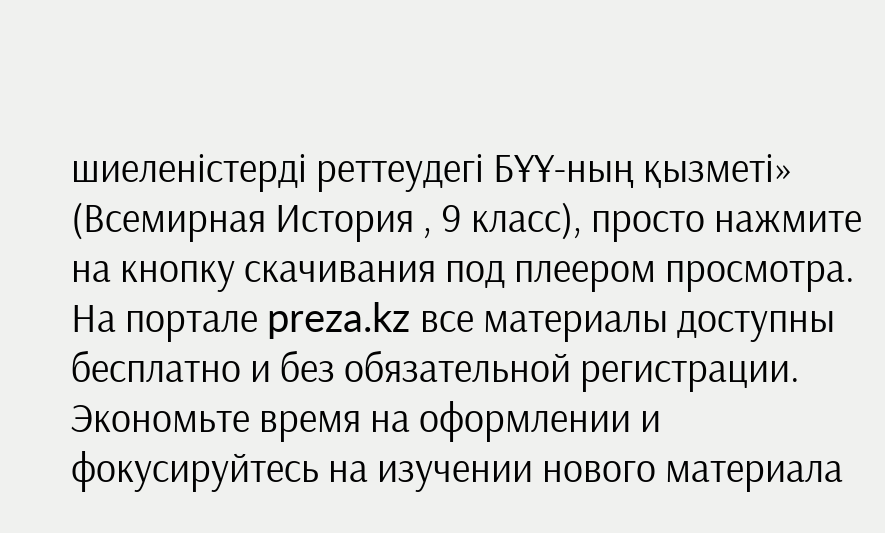шиеленістерді реттеудегі БҰҰ-ның қызметі» (Всемирная История , 9 класс), просто нажмите на кнопку скачивания под плеером просмотра. На портале preza.kz все материалы доступны бесплатно и без обязательной регистрации. Экономьте время на оформлении и фокусируйтесь на изучении нового материала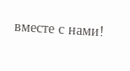вместе с нами!